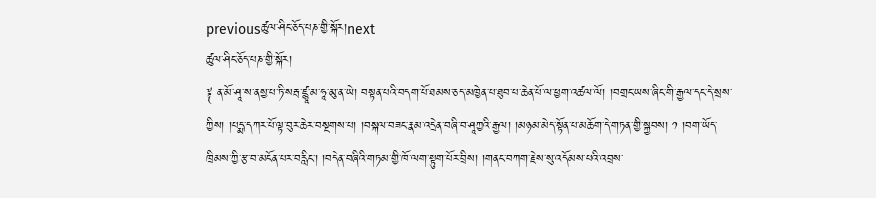previousཚུལ་ཤིང་ཅོད་པཎ་གྱི་སྐོར།next
ཚུལ་ཤིང་ཅོད་པཎ་གྱི་སྐོར།
༈ ན་མོ་ཤཱ་ས་ནསྱ་པ་ཏི་སརྦ་ཛྙཱ་མ་ཧཱ་མུ་ན་ཡེ། བསྟན་པའི་བདག་པོ་ཐམས་ཅད་མཁྱེན་པ་ཐུབ་པ་ཆེན་པོ་ལ་ཕྱག་འཚལ་ལོ། །བགྲང་ཡས་ཞིང་གི་རྒྱལ་དང་དེ་སྲས་ཀྱིས། །པདྨ་དཀར་པོ་ལྟ་བུར་ཆེར་བསྔགས་པ། །བསྐལ་བཟང་རྣམ་འདྲེན་བཞི་བ་ཤཱཀྱའི་རྒྱལ། །མཉམ་མེད་སྟོན་པ་མཆོག་དེ་གཏན་གྱི་སྐྱབས། ༡ །བག་ཡོད་ཁྲིམས་ཀྱི་རྩ་བ་མངོན་པར་བརླིང་། །བདེན་བཞིའི་གཏམ་གྱི་ཁོ་ལག་སྟུག་པོར་བྲིས། །གནང་བཀག་རྗེས་སུ་འདོམས་པའི་འབྲས་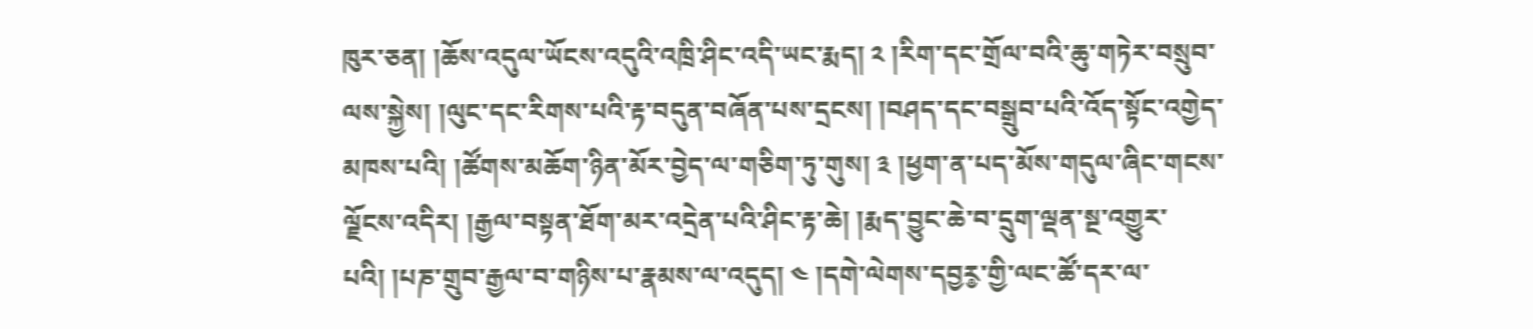ཁུར་ཅན། །ཆོས་འདུལ་ཡོངས་འདུའི་འཁྲི་ཤིང་འདི་ཡང་རྨད། ༢ །རིག་དང་གྲོལ་བའི་ཆུ་གཏེར་བསྲུབ་ལས་སྐྱེས། །ལུང་དང་རིགས་པའི་རྟ་བདུན་བཞོན་པས་དྲངས། །བཤད་དང་བསྒྲུབ་པའི་འོད་སྟོང་འགྱེད་མཁས་པའི། །ཚོགས་མཆོག་ཉིན་མོར་བྱེད་ལ་གཅིག་ཏུ་གུས། ༣ །ཕྱག་ན་པད་མོས་གདུལ་ཞིང་གངས་ལྗོངས་འདིར། །རྒྱལ་བསྟན་ཐོག་མར་འདྲེན་པའི་ཤིང་རྟ་ཆེ། །རྨད་བྱུང་ཆེ་བ་དྲུག་ལྡན་སྔ་འགྱུར་པའི། །པཎ་གྲུབ་རྒྱལ་བ་གཉིས་པ་རྣམས་ལ་འདུད། ༤ །དགེ་ལེགས་དབྱར༵་གྱི་ལང་ཚོ་དར་ལ་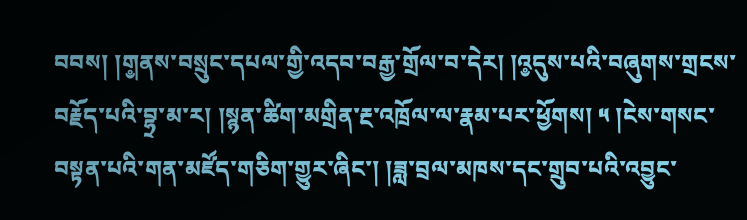བབས། །ག༵ནས་བསྲུང་དཔལ་གྱི་འདབ་བརྒྱ་གྲོལ་བ་དེར། །འ༵དུས་པའི་བཞུགས་གྲངས་བརྗོད་པའི་བྷྲ་མ་ར། །སྙན་ཚིག་མགྲིན་རྔ་འཁྲོལ་ལ་རྣམ་པར་ཕྱོགས། ༥ །ངེས་གསང་བསྟན་པའི་གན་མཛོད་གཅིག་གྱུར་ཞིང་། །ཟླ་བྲལ་མཁས་དང་གྲུབ་པའི་འབྱུང་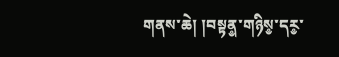གནས་ཆེ། །བསྟན༵་གཉིས༵་དར༵་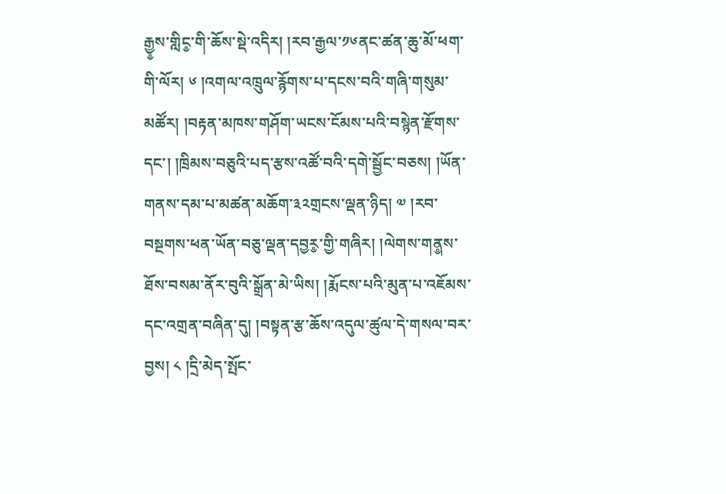རྒྱ༵ས་གླིང༵་གི་ཆོས་སྡེ་འདིར། །རབ་རྒྱལ་༡༦ནང་ཚན་ཆུ་མོ་ཕག་གི་ལོར། ༦ །འགལ་འཁྲུལ་རྙོགས་པ་དངས་བའི་གཞི་གསུམ་མཚོར། །བརྟན་མཁས་གཤོག་ཡངས་ངོམས་པའི་བསྙེན་རྫོགས་དང་། །ཁྲིམས་བཅུའི་པད་རྩས་འཚོ་བའི་དགེ་སྦྱོང་བཅས། །ཡོན་གནས་དམ་པ་མཚན་མཆོག་༣༢གྲངས་ལྡན་ཉིད། ༧ །རབ་བསྔགས་ཕན་ཡོན་བཅུ་ལྡན་དབྱར༵་གྱི་གཞིར། །ལེགས་གན༵ས་ཐོས་བསམ་ནོར་བུའི་སྒྲོན་མེ་ཡིས། །རྨོངས་པའི་མུན་པ་འཇོམས་དང་འགྲན་བཞིན་དུ། །བསྟན་རྩ་ཆོས་འདུལ་ཚུལ་དེ་གསལ་བར་བྱས། ༨ །དྲི་མེད་སྤོང་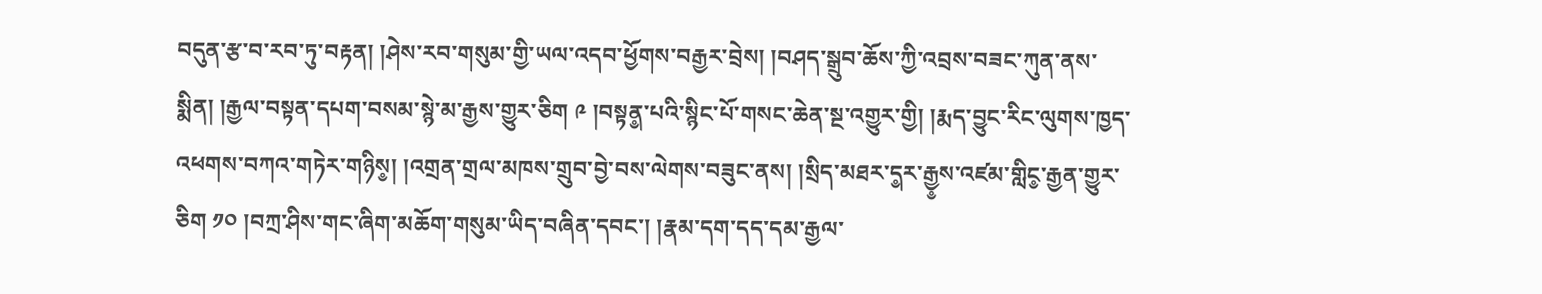བདུན་རྩ་བ་རབ་ཏུ་བརྟན། །ཤེས་རབ་གསུམ་གྱི་ཡལ་འདབ་ཕྱོགས་བརྒྱར་བྲེས། །བཤད་སྒྲུབ་ཆོས་ཀྱི་འབྲས་བཟང་ཀུན་ནས་སྨིན། །རྒྱལ་བསྟན་དཔག་བསམ་སྙེ་མ་རྒྱས་གྱུར་ཅིག ༩ །བསྟན༵་པའི་སྙིང་པོ་གསང་ཆེན་སྔ་འགྱུར་གྱི། །རྨད་བྱུང་རིང་ལུགས་ཁྱད་འཕགས་བཀའ་གཏེར་གཉིས༵། །འགྲན་གྲལ་མཁས་གྲུབ་བྱེ་བས་ལེགས་བཟུང་ནས། །སྲིད་མཐར་ད༵ར་རྒྱ༵ས་འཛམ་གླིང༵་རྒྱན་གྱུར་ཅིག ༡༠ །བཀྲ་ཤིས་གང་ཞིག་མཆོག་གསུམ་ཡིད་བཞིན་དབང་། །རྣམ་དག་དད་དམ་རྒྱལ་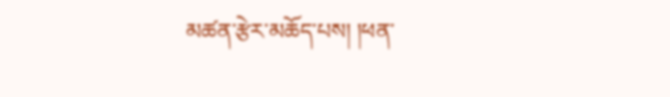མཚན་རྩེར་མཆོད་པས། །ཕན་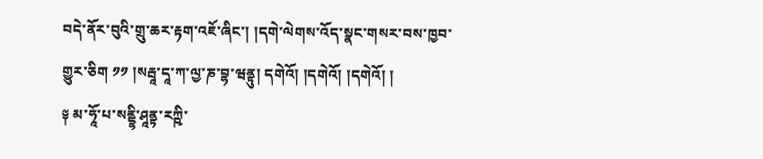བདེ་ནོར་བུའི་གྲུ་ཆར་རྟག་འཇོ་ཞིང་། །དགེ་ལེགས་འོད་སྣང་གསར་བས་ཁྱབ་གྱུར་ཅིག ༡༡ །སརྦཱ་དཱ་ཀ་ལྱ་ཎ་བྷ་ཝནྟུ། དགེའོ། །དགེའོ། །དགེའོ། །
༈ མ་ཧཱོ་པ་སནྡྷི་ཤཱནྟ་རཀྵི་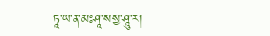ཏཱ་ཡ་ན་མཿཤཱ་སསྱ་ཤཱུ་ར།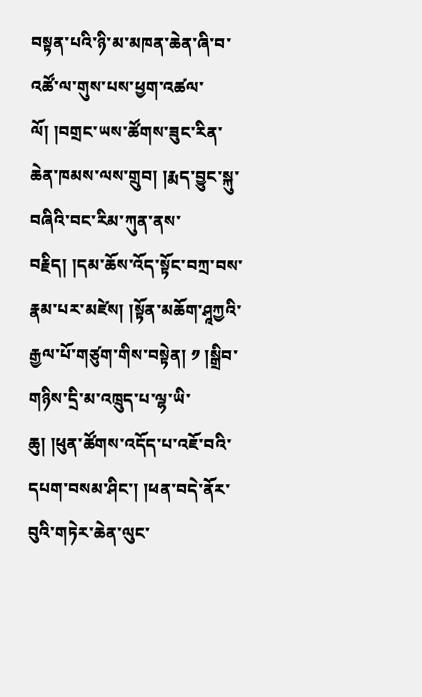བསྟན་པའི་ཉི་མ་མཁན་ཆེན་ཞི་བ་འཚོ་ལ་གུས་པས་ཕྱག་འཚལ་ལོ། །བགྲང་ཡས་ཚོགས་ཟུང་རིན་ཆེན་ཁམས་ལས་གྲུབ། །རྨད་བྱུང་སྐུ་བཞིའི་བང་རིམ་ཀུན་ནས་བརྗིད། །དམ་ཆོས་འོད་སྟོང་བཀྲ་བས་རྣམ་པར་མཛེས། །སྟོན་མཆོག་ཤཱཀྱའི་རྒྱལ་པོ་གཙུག་གིས་བསྟེན། ༡ །སྒྲིབ་གཉིས་དྲི་མ་འཁྲུད་པ་ལྷ་ཡི་ཆུ། །ཕུན་ཚོགས་འདོད་པ་འཇོ་བའི་དཔག་བསམ་ཤིང་། །ཕན་བདེ་ནོར་བུའི་གཏེར་ཆེན་ལུང་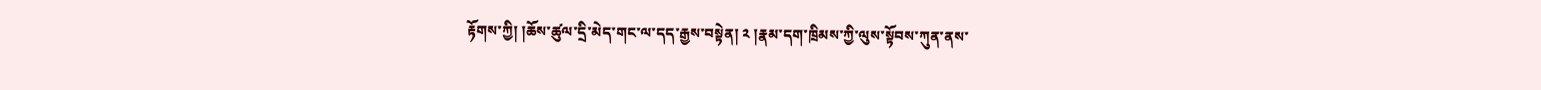རྟོགས་ཀྱི། །ཆོས་ཚུལ་དྲི་མེད་གང་ལ་དད་རྒྱས་བསྟེན། ༢ །རྣམ་དག་ཁྲིམས་ཀྱི་ལུས་སྟོབས་ཀུན་ནས་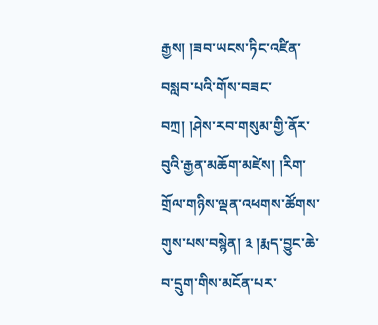རྒྱས། །ཟབ་ཡངས་ཏིང་འཛིན་བསླབ་པའི་གོས་བཟང་བཀྲ། །ཤེས་རབ་གསུམ་གྱི་ནོར་བུའི་རྒྱན་མཆོག་མཛེས། །རིག་གྲོལ་གཉིས་ལྡན་འཕགས་ཚོགས་གུས་པས་བསྙེན། ༣ །རྨད་བྱུང་ཆེ་བ་དྲུག་གིས་མངོན་པར་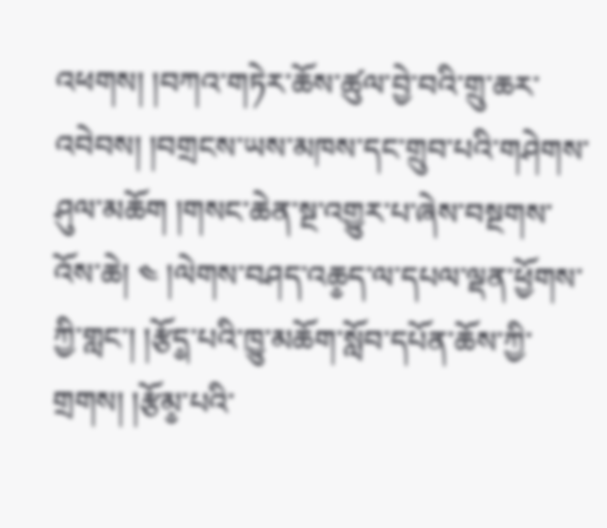འཕགས། །བཀའ་གཏེར་ཆོས་ཚུལ་བྱེ་བའི་གྲུ་ཆར་འབེབས། །བགྲངས་ཡས་མཁས་དང་གྲུབ་པའི་གཤེགས་ཤུལ་མཆོག །གསང་ཆེན་སྔ་འགྱུར་པ་ཞེས་བསྔགས་འོས་ཆེ། ༤ །ལེགས་བཤད་འཆ༵ད་ལ་དཔལ་ལྡན་ཕྱོགས་ཀྱི་གླང་། །རྩོད༵་པའི་ཁྱུ་མཆོག་སློབ་དཔོན་ཆོས་ཀྱི་གྲགས། །རྩོམ༵་པའི་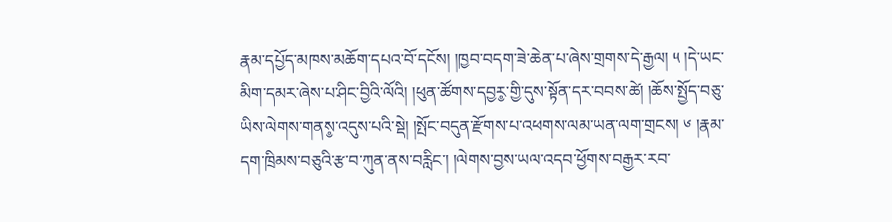རྣམ་དཔྱོད་མཁས་མཆོག་དཔའ་བོ་དངོས། །ཁྱབ་བདག་ཟེ་ཆེན་པ་ཞེས་གྲགས་དེ་རྒྱལ། ༥ །དེ་ཡང་མིག་དམར་ཞེས་པ་ཤིང་བྱིའི་ལོའི། །ཕུན་ཚོགས་དབྱར༵་གྱི་དུས་སྟོན་དར་བབས་ཚེ། །ཆོས་སྤྱོད་བཅུ་ཡིས་ལེགས་གནས༵་འདུས་པའི་སྡེ། །སྤོང་བདུན་རྫོགས་པ་འཕགས་ལམ་ཡན་ལག་གྲངས། ༦ །རྣམ་དག་ཁྲིམས་བཅུའི་རྩ་བ་ཀུན་ནས་བརླིང་། །ལེགས་བྱས་ཡལ་འདབ་ཕྱོགས་བརྒྱར་རབ་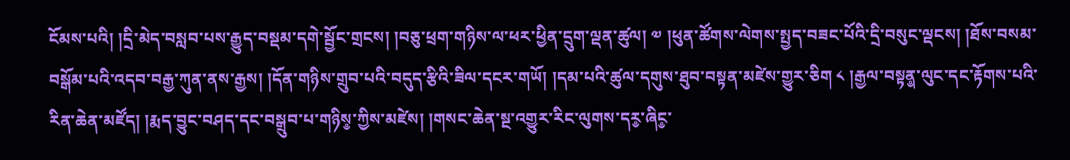ངོམས་པའི། །དྲི་མེད་བསླབ་པས་རྒྱུད་བསྡམ་དགེ་སྦྱོང་གྲངས། །བཅུ་ཕྲག་གཉིས་ལ་ཕར་ཕྱིན་དྲུག་ལྡན་ཚུལ། ༧ །ཕུན་ཚོགས་ལེགས་སྤྱད་བཟང་པོའི་དྲི་བསུང་ལྡངས། །ཐོས་བསམ་བསྒོམ་པའི་འདབ་བརྒྱ་ཀུན་ནས་རྒྱས། །དོན་གཉིས་གྲུབ་པའི་བདུད་རྩིའི་ཟིལ་དངར་གཡོ། །དམ་པའི་ཚུལ་དགུས་ཐུབ་བསྟན་མཛེས་གྱུར་ཅིག ༨ །རྒྱལ་བསྟན༵་ལུང་དང་རྟོགས་པའི་རིན་ཆེན་མཛོད། །རྨད་བྱུང་བཤད་དང་བསྒྲུབ་པ་གཉིས༵་ཀྱིས་མཛེས། །གསང་ཆེན་སྔ་འགྱུར་རིང་ལུགས་དར༵་ཞིང༵་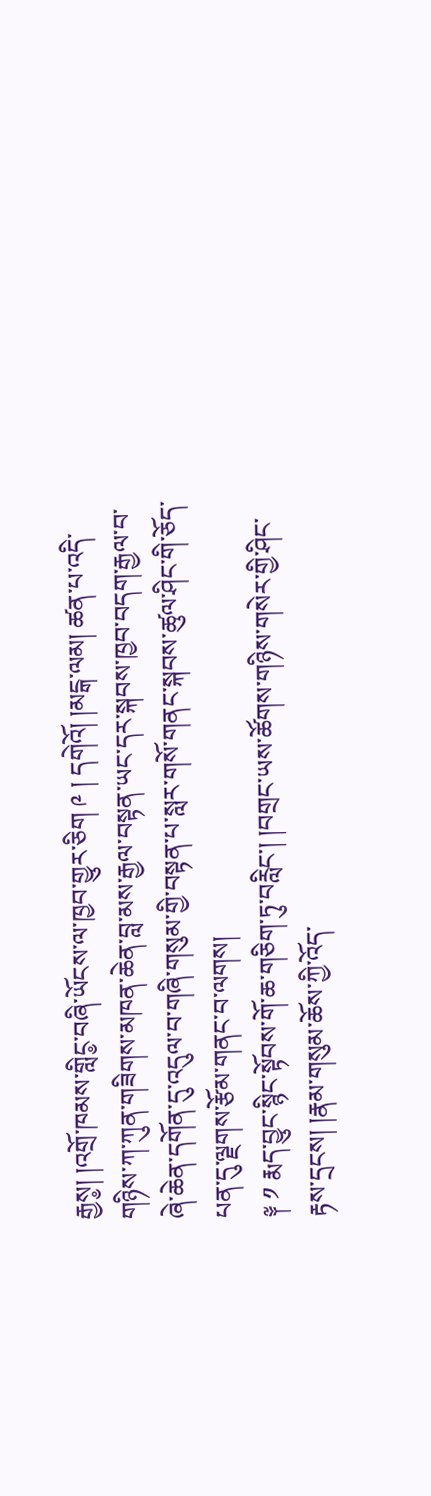རྒྱས༵། །འགྲོ་ཁམས་གླིང༵་བཞི་ཡོངས་ལ་ཁྱབ་གྱུར་ཅིག ༩ ། དགེའོ། །མངྒ་ལམ། ཚན་པ་འདི་གཉིས་ཀ་ཀུན་གཟིགས་མཁན་ཆེན་བླ་མས་རྒྱལ་བསྟན་ཡང་དར་སྐབས་ཁྱབ་བདག་རྒྱལ་བ་ཞེ་ཆེན་དགོན་དུ་འདུལ་བ་གཞི་གསུམ་གྱི་བསྟན་པ་སླར་གསོ་གནང་སྐབས་ཚུལ་ཤིང་གི་ཅོད་པན་དུ་ལྗགས་རྩོམ་གནང་བ་ལགས།
༈ ༡ རྨད་བྱུང་སྙིང་སྟོབས་གོ་ཆ་གཅིག་ཏུ་བརླིང་། །བགྲང་ཡས་ཚོགས་གཉིས་གསེར་གྱི་ཤིང་རྟས་དྲངས། །རྣམ་གསུམ་ཆོས་ཀྱི་འོད་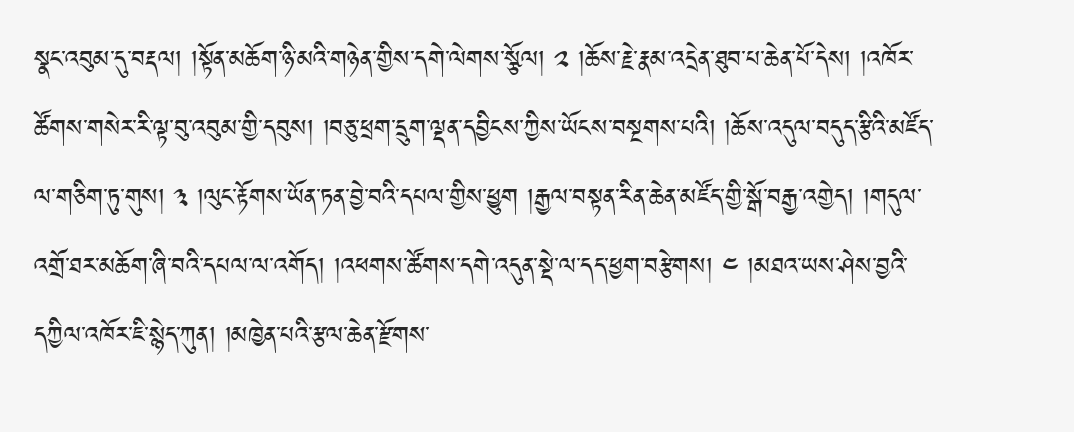སྣང་འབུམ་དུ་བརྡལ། །སྟོན་མཆོག་ཉི་མའི་གཉེན་གྱིས་དགེ་ལེགས་སྩོལ། ༢ །ཆོས་རྗེ་རྣམ་འདྲེན་ཐུབ་པ་ཆེན་པོ་དེས། །འཁོར་ཚོགས་གསེར་རི་ལྟ་བུ་འབུམ་གྱི་དབུས། །བཅུ་ཕྲག་དྲུག་ལྡན་དབྱིངས་ཀྱིས་ཡོངས་བསྔགས་པའི། །ཆོས་འདུལ་བདུད་རྩིའི་མཛོད་ལ་གཅིག་ཏུ་གུས། ༣ །ལུང་རྟོགས་ཡོན་ཏན་བྱེ་བའི་དཔལ་གྱིས་ཕྱུག །རྒྱལ་བསྟན་རིན་ཆེན་མཛོད་གྱི་སྒོ་བརྒྱ་འགྱེད། །གདུལ་འགྲོ་ཐར་མཆོག་ཞི་བའི་དཔལ་ལ་འགོད། །འཕགས་ཚོགས་དགེ་འདུན་སྡེ་ལ་དད་ཕྱག་བརྩེགས། ༤ །མཐའ་ཡས་ཤེས་བྱའི་དཀྱིལ་འཁོར་ཇི་སྙེད་ཀུན། །མཁྱེན་པའི་རྩལ་ཆེན་རྫོགས་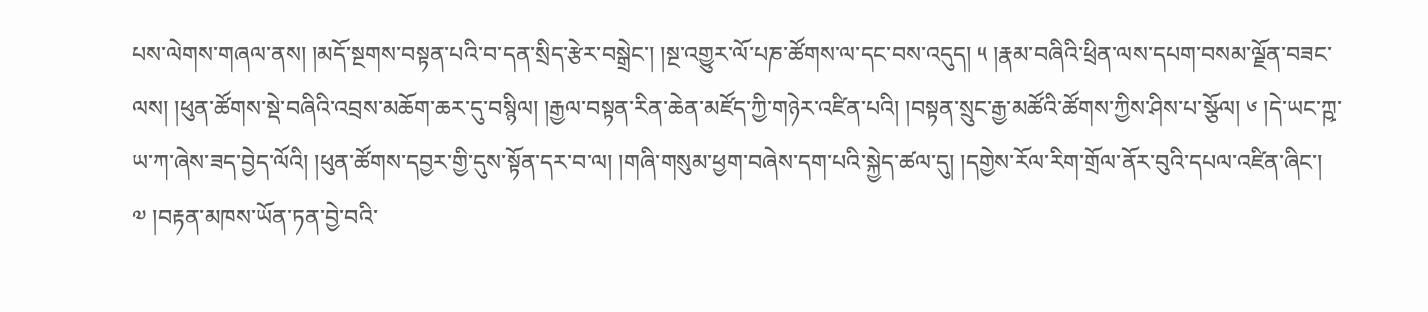པས་ལེགས་གཞལ་ནས། །མདོ་སྔགས་བསྟན་པའི་བ་དན་སྲིད་རྩེར་བསྒྲེང་། །སྔ་འགྱུར་ལོ་པཎ་ཚོགས་ལ་དང་བས་འདུད། ༥ །རྣམ་བཞིའི་ཕྲིན་ལས་དཔག་བསམ་ལྗོན་བཟང་ལས། །ཕུན་ཚོགས་སྡེ་བཞིའི་འབྲས་མཆོག་ཆར་དུ་བསྙིལ། །རྒྱལ་བསྟན་རིན་ཆེན་མཛོད་ཀྱི་གཉེར་འཛིན་པའི། །བསྟན་སྲུང་རྒྱ་མཚོའི་ཚོགས་ཀྱིས་ཤིས་པ་སྩོལ། ༦ །དེ་ཡང་ཀྵ་ཡ་ཀ་ཞེས་ཟད་བྱེད་ལོའི། །ཕུན་ཚོགས་དབྱར་གྱི་དུས་སྟོན་དར་བ་ལ། །གཞི་གསུམ་ཕྱག་བཞེས་དག་པའི་སྐྱེད་ཚལ་དུ། །དགྱེས་རོལ་རིག་གྲོལ་ནོར་བུའི་དཔལ་འཛིན་ཞིང་། ༧ །བརྟན་མཁས་ཡོན་ཏན་བྱེ་བའི་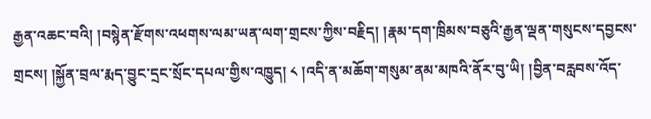རྒྱན་འཆང་བའི། །བསྙེན་རྫོགས་འཕགས་ལམ་ཡན་ལག་གྲངས་ཀྱིས་བརྗིད། །རྣམ་དག་ཁྲིམས་བཅུའི་རྒྱན་ལྡན་གསུངས་དབྱངས་གྲངས། །སྐྱོན་བྲལ་རྨད་བྱུང་དྲང་སྲོང་དཔལ་གྱིས་འཁྱུད། ༨ །འདི་ན་མཆོག་གསུམ་ནམ་མཁའི་ནོར་བུ་ཡི། །བྱིན་བརླབས་འོད་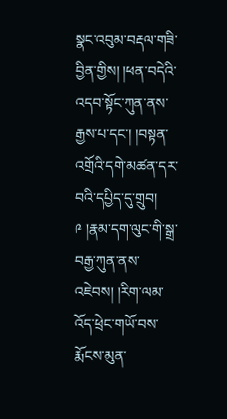སྣང་འབུམ་བརྡལ་གཟི་བྱིན་གྱིས། །ཕན་བདེའི་འདབ་སྟོང་ཀུན་ནས་རྒྱས་པ་དང་། །བསྟན་འགྲོའི་དགེ་མཚན་དར་བའི་དཔྱིད་དུ་གྲུབ། ༩ །རྣམ་དག་ལུང་གི་སྒྲ་བརྒྱ་ཀུན་ནས་འཇེབས། །རིག་ལམ་འོད་ཕྲེང་གཡོ་བས་རྨོངས་མུན་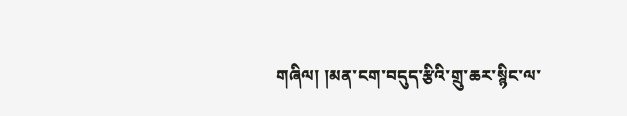གཞིལ། །མན་ངག་བདུད་རྩིའི་གྲུ་ཆར་སྙིང་ལ་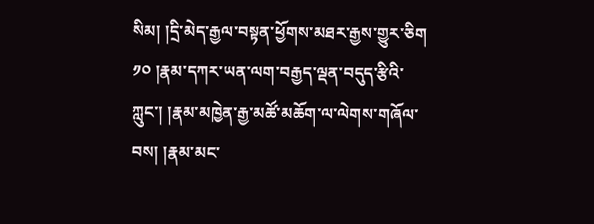སིམ། །དྲི་མེད་རྒྱལ་བསྟན་ཕྱོགས་མཐར་རྒྱས་གྱུར་ཅིག ༡༠ །རྣམ་དཀར་ཡན་ལག་བརྒྱད་ལྡན་བདུད་རྩིའི་ཀླུང་། །རྣམ་མཁྱེན་རྒྱ་མཚོ་མཆོག་ལ་ལེགས་གཞོལ་བས། །རྣམ་མང་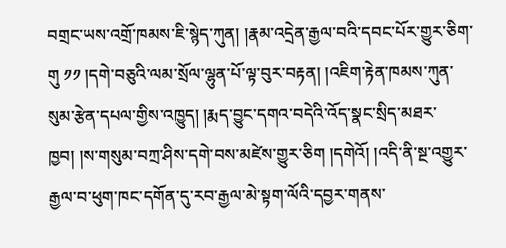བགྲང་ཡས་འགྲོ་ཁམས་ཇི་སྙེད་ཀུན། །རྣམ་འདྲེན་རྒྱལ་བའི་དབང་པོར་གྱུར་ཅིག་གུ ༡༡ །དགེ་བཅུའི་ལམ་སྲོལ་ལྷུན་པོ་ལྟ་བུར་བརྟན། །འཇིག་རྟེན་ཁམས་ཀུན་སུམ་རྩེན་དཔལ་གྱིས་འཁྱུད། །རྨད་བྱུང་དགའ་བདེའི་འོད་སྣང་སྲིད་མཐར་ཁྱབ། །ས་གསུམ་བཀྲ་ཤིས་དགེ་བས་མཛེས་གྱུར་ཅིག །དགེའོ། །འདི་ནི་སྔ་འགྱུར་རྒྱལ་བ་ཕུག་ཁང་དགོན་དུ་རབ་རྒྱལ་མེ་སྟག་ལོའི་དབྱར་གནས་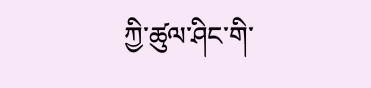ཀྱི་ཚུལ་ཤིང་གི་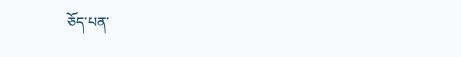ཅོད་པན་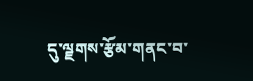དུ་ལྗགས་རྩོམ་གནང་བ་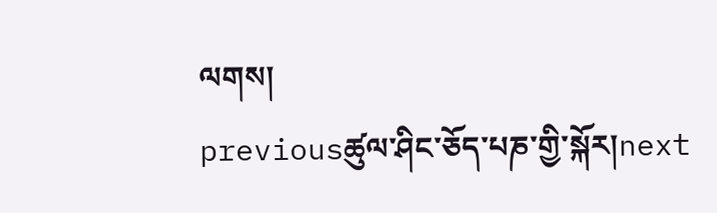ལགས།
previousཚུལ་ཤིང་ཅོད་པཎ་གྱི་སྐོར།next